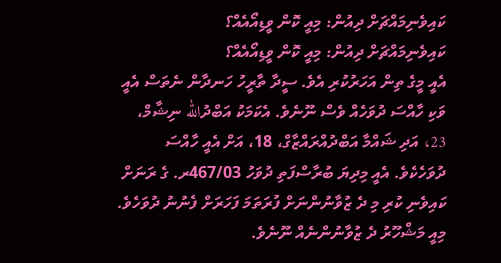ކައިވެނިމައްޗަށް ދިއުން: މިއީ ކޮން ވީޑިއޯއެއް؟
ކައިވެނިމައްޗަށް ދިއުން: މިއީ ކޮން ވީޑިއޯއެއް؟
އެއީ މީގެ ތިން އަހަރުކުރި އެވެ. ސީދާ ތާރީހު ހަނދާން ނެތަސް އެއީ ވަކި ހާއްސަ ދުވަހެއް ވެސް ނޫނެވެ. އެކަމަކު އަބްދުالله ނިޝާމް، 23، އަދި ޝައްމާ އަބްދުއްރައްޒާގް، 18، އަށް އެއީ ހާއްސަ ދުވަހެކެވެ. އެއީ މިދިޔަ ބުރާސްފަތި ދުވަހު 467/03ރ. ގެ ރަނަށް ކައިވެނި ކުރި މި ދެ ޒުވާނުންނަށް ފުރަތަމަ ފަހަރަށް ފެނުނު ދުވަހެވެ. މިއީ މަޝްހޫރު ދެ ޒުވާނުންނެއް ނޫނެވެ.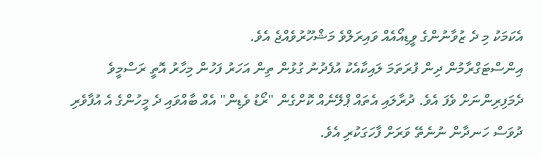އެކަމަކު މި ދެ ޒުވާނުންގެ ވީޑިއޯއެއް ވައިރަލްވެ މަޝްހޫރުވެއްޖެ އެވެ.
އިންސްޓަގްރާމުން ދިން ފުރަތަމަ ލައިކާއެކު އުފެދުނު ގުޅުން ތިން އަހަރު ފަހުން މިހާރު އޮތީ ރަސްމީވެ ދެމަފިރިންނަށް ވެފަ އެވެ. ދުރާލައި އެތައް ޕްލޭނެއް ކޮށްގެން "ރޯޑު ވެޑިން" އެއް ބާއްވައި ދެ މީހުންގެ އެ އުފާވެރި ދުވަސް ހަނދާން ނުނެތޭ ވަރަށް ފާހަގަކުރި އެވެ.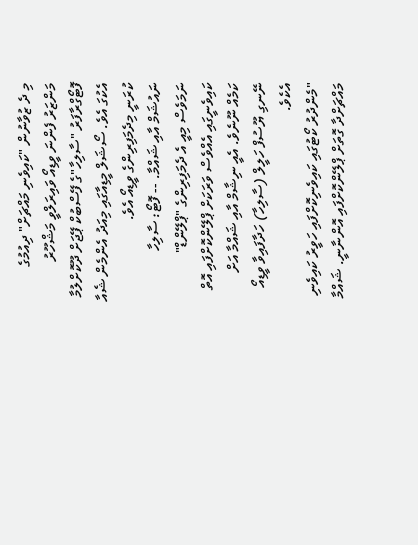މި ދެ ޒުވާނުން "ކައިވެނި މައްޗަށް" ދިއުމުގެ މަންޒަރު ފެންނަ ވީޑިއޯ ވައިރަލްވީ މަޝްހޫރު ފޮޓޯގްރާފަރު "ސާލިހާ"ގެ ފޭސްބުކް ޕޭޖަށް ދޫކޮށްލުމާ އެކުގަ އެވެ. ސޯޝަލް މީޑިއާގައި މިއަދު އެންމެން ޝެއާ ކުރަނީ މިދެމަފިރިންގެ ވީޑިއޯ އެވެ.
ނައުޝަމް އާއި ޝައްމާ. -- ފޮޓޯ: ސާލިހާ
ނަމަވެސް މިއީ އެ ދެމަފިރިންގެ "ޕްލޭންޑް" ކައިވެނީގައި އެއްވެސް ވަރަކަށް ޕްލޭންކޮށްފައި އޮތް ކަމެއް ނޫނެވެ. އެއީ ނިޝާމް އާއި ޝައްމާ އަށް ނޭނގި ޔޫސުފް ހަލީލް (ސާލިހާ) ހަދާފައިވާ ވީޑިއޯ އެކެވެ.
"މެންދުރު ކޯޓުގައި ކައިވެނިކޮށްފައި ހަވީރު ކައިވެނި މައްޗަށްދާ ގޮތަށް ޕްލޭންކޮށްފައި އޮންނާނީ. ޝައްމާ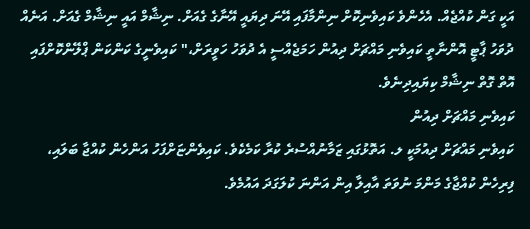އަކީ ގަން ކުއްޖެއް. އެހެންވެ ކައިވެނިކޮށް ނިންމާފައި އޭނަ ދިޔައީ އޭނާގެ ގެއަށް. ނިޝާމް އައީ ނިޝާމް ގެއަށް. އަނެއް ދުވަހު ޕާޓީ އޮންނާތީ ކައިވެނި މައްޗަށް ދިއުން ހަމަޖެއްސީ އެ ދުވަހު ހަވީރަށް،" ކައިވެނީގެ ކަންކަން ޕްލޭންކޮށްފައި އޮތް ގޮތް ނިޝާމް ކިޔައިދިނެވެ.
ކައިވެނި މައްޗަށް ދިއުން
ކައިވެނި މައްޗަށް ދިއުމަކީ ލ. އަތޮޅުގައި ޒަމާނުއްސުރެ ކުރާ ކަމެކެވެ. ކައިވެންޏަށްފަހު އަންހެން ކުއްޖާ ބަލައި، ފިރިހެން ކުއްޖާގެ މަންމަ ނުވަތަ އާއިލާ އިން އަންނަ ކުލަގަދަ އައުމެވެ.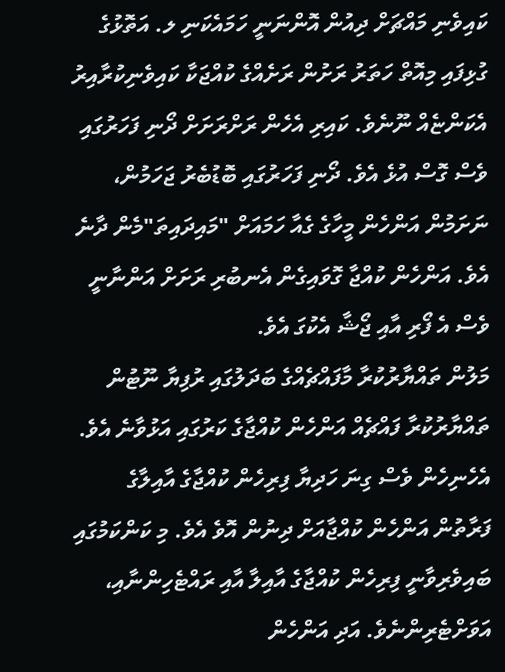ކައިވެނި މައްޗަށް ދިއުން އޮންނަނީ ހަމައެކަނި ލ. އަތޮޅުގެ ގުޅިފައި މިއޮތް ހަތަރު ރަށުން ރަށެއްގެ ކުއްޖަކާ ކައިވެނިކުރާއިރު އެކަންޏެއް ނޫނެވެ. ކައިރި އެހެން ރަށްރަށަށް ދޯނި ފަހަރުގައި ވެސް ގޮސް އުޅެ އެވެ. ދޯނި ފަހަރުގައި ބޮޑުބެރު ޖަހަމުން، ނަށަމުން އަންހެން މީހާގެ ގެއާ ހަމައަށް "މައިދައިތަ"މެން ދާނެ އެވެ. އަންހެން ކުއްޖާ ގޮވައިގެން އެނބުރި ރަށަށް އަންނާނީ ވެސް އެ ފޯރި އާއި ޖޯޝާ އެކުގަ އެވެ.
މަލުން ތައްޔާރުކުރާ މާފައްޗެއްގެ ބަދަލުގައި ރުފިޔާ ނޫޓުން ތައްޔާރުކުރާ ފައްޗެއް އަންހެން ކުއްޖާގެ ކަރުގައި އަޅުވާނެ އެވެ. އެހެނިހެން ވެސް ގިނަ ހަދިޔާ ފިރިހެން ކުއްޖާގެ އާއިލާގެ ފަރާތުން އަންހެން ކުއްޖާއަށް ދިނުން އޮވެ އެވެ. މި ކަންކަމުގައި ބައިވެރިވާނީ ފިރިހެން ކުއްޖާގެ އާއިލާ އާއި ރައްޓެހިންނާއި، އަވަށްޓެރިންނެވެ. އަދި އަންހެން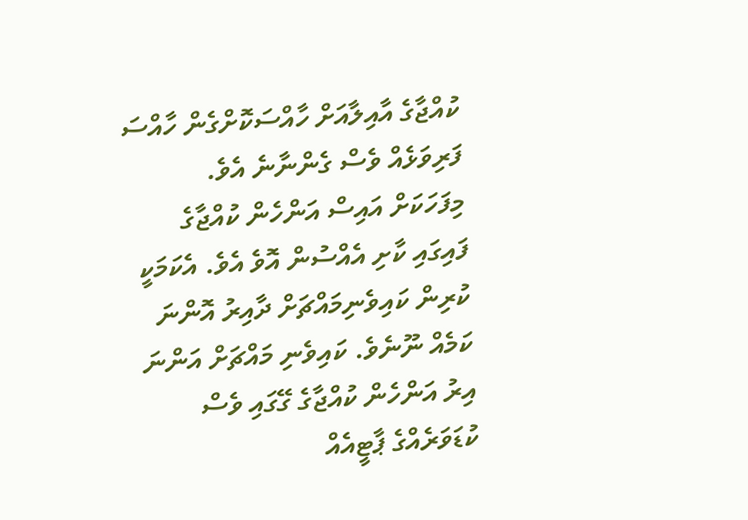ކުއްޖާގެ އާއިލާއަށް ހާއްސަކޮށްގެން ހާއްސަ ފަރިވަޅެއް ވެސް ގެންނާނެ އެވެ.
މިފަހަކަށް އައިސް އަންހެން ކުއްޖާގެ ފައިގައި ކާށި އެއްސުން އޮވެ އެވެ. އެކަމަކީ ކުރިން ކައިވެނިމައްޗަށް ދާއިރު އޮންނަ ކަމެއް ނޫނެވެ. ކައިވެނި މައްޗަށް އަންނަ އިރު އަންހެން ކުއްޖާގެ ގޭގައި ވެސް ކުޑަވަރެއްގެ ޕާޓީއެއް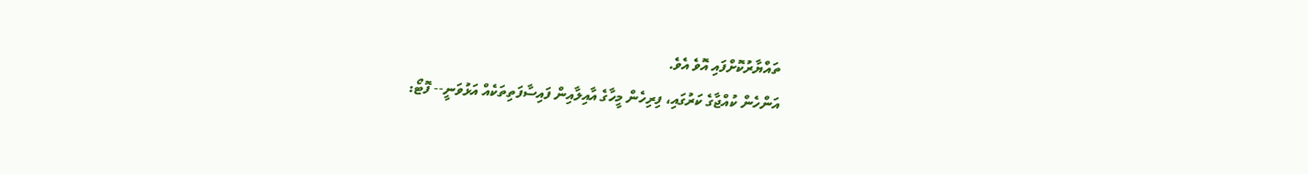ތައްޔާރުކޮށްފައި އޮވެ އެވެ.
އަންހެން ކުއްޖާގެ ކަރުގައި، ފިރިހެން މީހާގެ އާއިލާއިން ފައިސާފަތިތަކެއް އަޅުވަނީ-- ފޮޓޯ: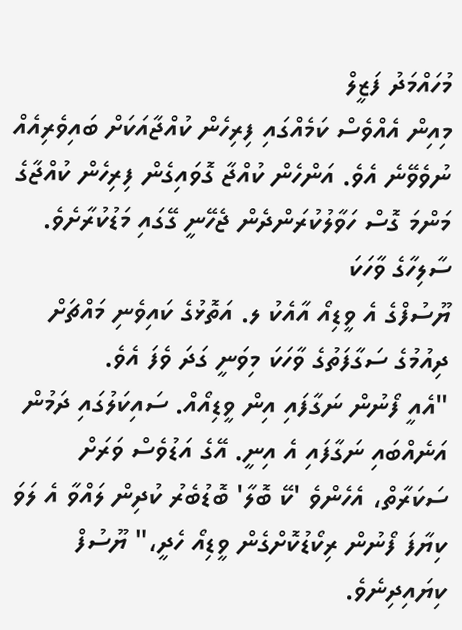މުހައްމަދު ފަޒީލް
މިއިން އެއްވެސް ކަމެއްގައި ފިރިހެން ކުއްޖާއަކަށް ބައިވެރިއެއް ނުވެވޭނެ އެވެ. އަންހެން ކުއްޖާ ގޮވައިގެން ފިރިހެން ކުއްޖާގެ މަންމަ ގޮސް ހަވާލުކުރަންދެން ޖެހޭނީ ގޭގައި މަޑުކުރާށެވެ.
ސާލިހާގެ ވާހަކަ
ޔޫސުފްގެ އެ ވީޑިއޯ އާއެކު ލ. އަތޮޅުގެ ކައިވެނި މައްޗަށް ދިއުމުގެ ސަގާފަތުގެ ވާހަކަ މިވަނީ ގަދަ ވެފަ އެވެ.
"އެއީ ފޯނުން ނަގާފައި އިން ވީޑިއޯއް. ސައިކަލުގައި ދަމުން އަނެއްބައި ނަގާފައި އެ އިނީ. އޭގެ އަޑުވެސް ވަރަށް ސަކަރާތް، އެހެންވެ 'ކޭ ބޮލާ' ބޮޑުބެރު ކުދިން ލައްވާ އެ ލަވަ ކިޔާފަ ފޯނުން ރިކޯޑުކޮށްގެން ވީޑިއޯ ހެދީ،" ޔޫސުފް ކިޔައިދިނެވެ.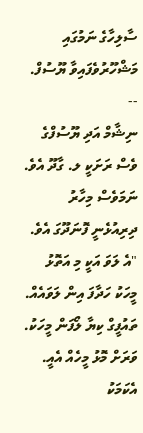ސާލިހާގެ ނަމުގައި މަޝްހޫރުވެފައިވާ ޔޫސުފް. --
ނިޝާމް އަދި ޔޫސުފްގެ ވެސް ރަށަކީ ލ. ގާދޫ އެވެ. ނަމަވެސް މިހާރު ދިރިއުޅެނީ ފޮނަދޫގަ އެވެ.
"އެ ލަވަ އަކީ މި އަތޮޅު މީހަކު ހަދާފަ އިން ލަވައެއް. ތައުފީގް ކިޔާ ލޯފަން މީހަކު. ވަރަށް މޮޅު މީހެއް އެއީ. އެކަމަކު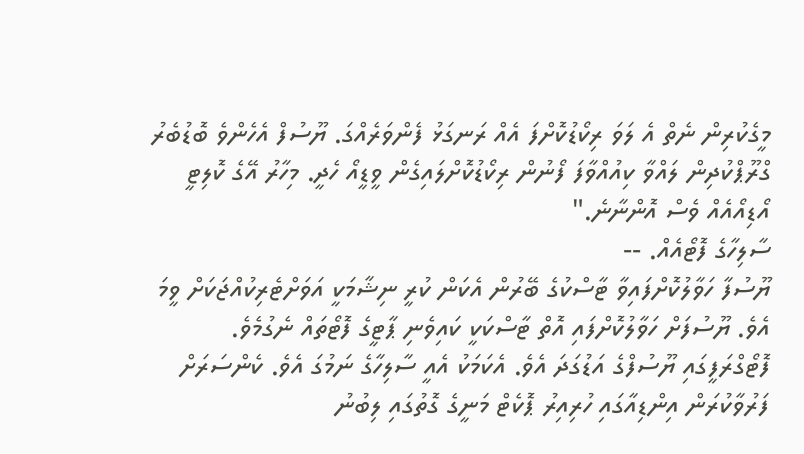މީގެކުރިން ނެތް އެ ލަވަ ރިކޯޑުކޮށްފަ އެއް ރަނގަޅު ފެންވަރެއްގަ. ޔޫސުފް އެހެންވެ ބޮޑުބެރު ގްރޫޕްކުދިން ލައްވާ ކިއުއްވާފަ ފޯނުން ރިކޯޑުކޮށްލައިގެން ވީޑީއޯ ހެދީ. މިހާރު އޭގެ ކޮލިޓީ އޯޑިއޯއެއް ވެސް އޮންނާނެ."
ސާލިހާގެ ފޮޓޯއެއް. --
ޔޫސުފާ ހަވާލުކޮށްފައިވާ ޓާސްކުގެ ބޭރުން އެކަން ކުރީ ނިޝާމަކީ އަވަށްޓެރިކުއްޖަކަށް ވީމަ އެވެ. ޔޫސުފަށް ހަވާލުކޮށްފައި އޮތް ޓާސްކަކީ ކައިވެނި ޕާޓީގެ ފޮޓޯތައް ނެގުމެވެ.
ފޮޓޯގްރަފީގައި ޔޫސުފްގެ އަޑުގަދަ އެވެ. އެކަމަކު އެއީ ސާލިހާގެ ނަމުގަ އެވެ. ކެންސަރަށް ފަރުވާކުރަން އިންޑިއާގައި ހުރިއިރު ޕޮކެޓް މަނީގެ ގޮތުގައި ލިބުނު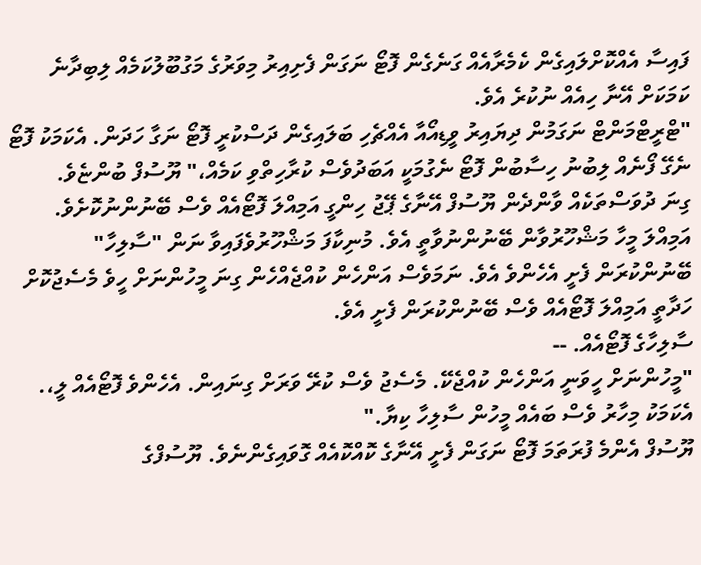ފައިސާ އެއްކޮށްލައިގެން ކެމެރާއެއް ގަނެގެން ފޮޓޯ ނަގަން ފެށިއިރު މިވަރުގެ މަގުބޫލުކަމެއް ލިބިދާނެ ކަމަކަށް އޭނާ ހިއެއް ނުކުރެ އެވެ.
"ޓްރީޓްމަންޓް ނަގަމުން ދިޔައިރު ވީޑިއޯއާ އެއްޗެހި ބަލައިގެން ދަސްކުރީ ފޮޓޯ ނަގާ ހަދަން. އެކަމަކު ފޮޓޯ ނެގޭ ފޯނެއް ލިބުނު ހިސާބުން ފޮޓޯ ނެގުމަކީ އަބަދުވެސް ކުރާހިތްވި ކަމެއް،" ޔޫސުފް ބުންޏެވެ.
ގިނަ ދުވަސްތަކެއް ވާންދެން ޔޫސުފް އޭނާގެ ޕޭޖު ހިންގީ އަމިއްލަ ފޮޓޯއެއް ވެސް ބޭނުންނުކޮށެވެ. އަމިއްލަ މީހާ މަޝްހޫރުވާން ބޭނުންނުވާތީ އެވެ. މުނިކާފަ މަޝްހޫރުވެފައިވާ ނަން "ސާލިހާ" ބޭނުންކުރަން ފެށީ އެހެންވެ އެވެ. ނަމަވެސް އަންހެން ކުއްޖެއްހެން ގިނަ މީހުންނަށް ހީވެ މެސެޖުކޮށް ހަދާތީ އަމިއްލަ ފޮޓޯއެއް ވެސް ބޭނުންކުރަން ފެށީ އެވެ.
ސާލިހާގެ ފޮޓޯއެއް. --
"މީހުންނަށް ހީވަނީ އަންހެން ކުއްޖެކޭ. މެސެޖު ވެސް ކުރޭ ވަރަށް ގިނައިން. އެހެންވެ ފޮޓޯއެއް ލީ،. އެކަމަކު މިހާރު ވެސް ބައެއް މީހުން ސާލިހާ ކިޔާ."
ޔޫސުފް އެންމެ ފުރަތަމަ ފޮޓޯ ނަގަން ފެށީ އޭނާގެ ކޮއްކޮއެއް ގޮވައިގެންނެވެ. ޔޫސުފްގެ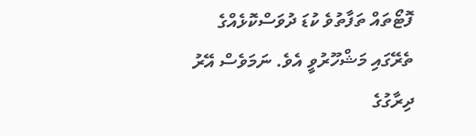ފޮޓޯތައް ތަފާތުވެ ކުޑަ ދުވަސްކޮޅެއްގެ ތެރޭގައި މަޝްހޫރުވީ އެވެ. ނަމަވެސް އޭރު ދިރާގުގެ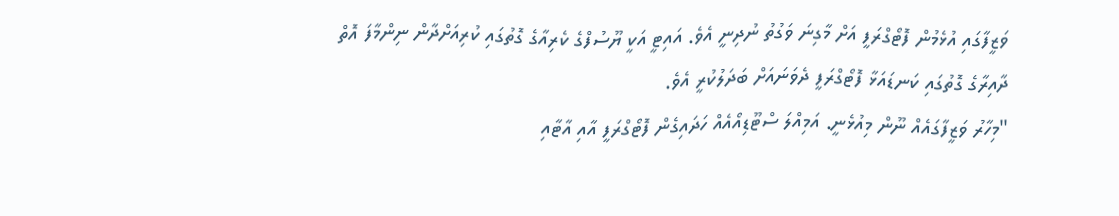ވަޒީފާގައި އުޅެމުން ފޮޓޯގްރަފީ އަށް މާގިނަ ވަގުތު ނުދިނީ އެވެ. އައިޓީ އަކީ ޔޫސުފްގެ ކެރިއާގެ ގޮތުގައި ކުރިއަށްދާން ނިންމާފަ އޮތް ދާއިރާގެ ގޮތުގައި ކަނޑައަޅާ ފޮޓޯގްރަފީ ދެވަނައަށް ބަދަލުކުރީ އެވެ.
"މިހާރު ވަޒީފާގައެއް ނޫން މިއުޅެނީ. އަމިއްލަ ސްޓޫޑިއޯއެއް ހަދައިގެން ފޮޓޯގްރަފީ އާއި އާޓާއި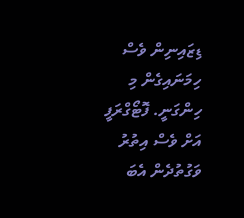ޑިޒައިނިން ވެސް ހިމަނައިގެން މި ހިންގަނީ. ފޮޓޯގްރަފީ އަށް ވެސް އިތުރު ވަގުތުދެން އެބަ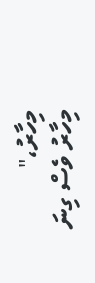މިހާރު،"
މިހާރު ވެސް ގިނަ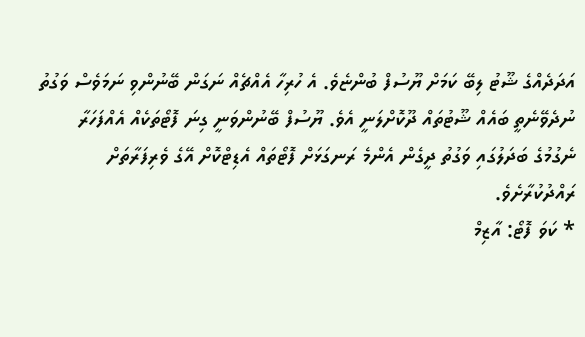އަދަދެއްގެ ޝޫޓު ލިބޭ ކަމަށް ޔޫސުފް ބުންޏެވެ. އެ ހުރިހާ އެއްޗެއް ނަގަން ބޭނުންވި ނަމަވެސް ވަގުތު ނުދެވޭނެތީ ބައެއް ޝޫޓުތައް ދޫކޮށްލަނީ އެވެ. ޔޫސުފް ބޭނުންވަނީ ގިނަ ފޮޓޯތަކެއް އެއްފަހަރާ ނެގުމުގެ ބަދަލުގައި ވަގުތު ދީގެން އެންމެ ރަނގަޅަށް ފޮޓޯތައް އެޑިޓްކޮށް އޭގެ ވެރިފަރާތަށް ރައްދުކުރާށެވެ.
* ކަވަ ފޮޓޯ: އާޒިމް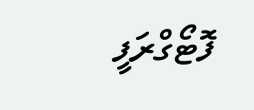ފޮޓޯގްރަފީ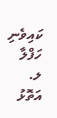ކައިވެނި ހަފްލާ ލ. އަތޮޅު